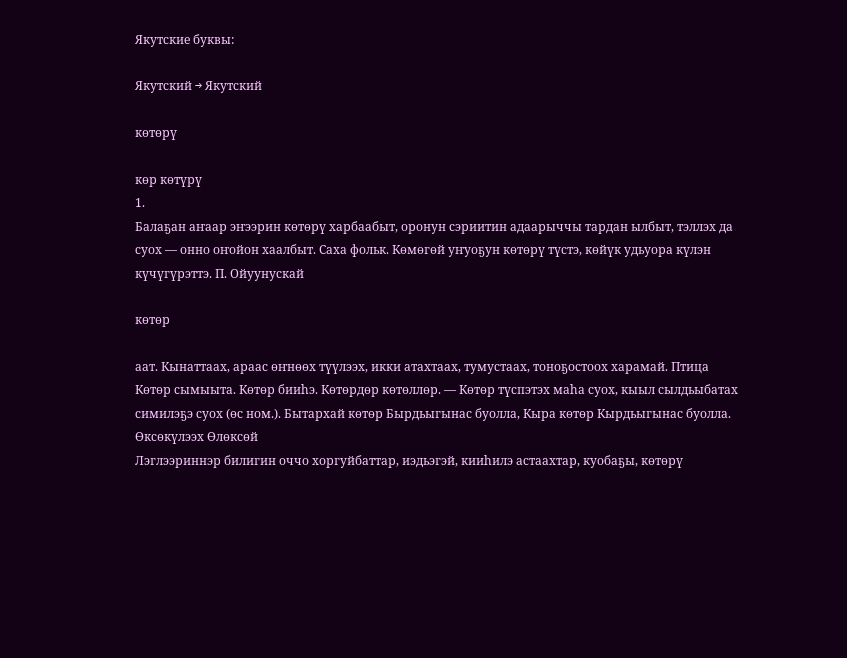Якутские буквы:

Якутский → Якутский

көтөрү

көр көтүрү
1.
Балаҕан аҥаар эҥээрин көтөрү харбаабыт, оронун сэриитин адаарыччы тардан ылбыт, тэллэх да суох — онно оҥойон хаалбыт. Саха фольк. Көмөгөй уҥуоҕун көтөрү түстэ, көйүк удьуора күлэн күчүгүрэттэ. П. Ойуунускай

көтөр

аат. Кынаттаах, араас өҥнөөх түүлээх, икки атахтаах, тумустаах, тоноҕостоох харамай. Птица
Көтөр сымыыта. Көтөр бииһэ. Көтөрдөр көтөллөр. — Көтөр түспэтэх маһа суох, кыыл сылдьыбатах симилэҕэ суох (өс ном.). Бытархай көтөр Бырдьыгынас буолла, Кыра көтөр Кырдьыгынас буолла. Өксөкүлээх Өлөксөй
Лэглээриннэр билигин оччо хоргуйбаттар, иэдьэгэй, кииһилэ астаахтар, куобаҕы, көтөрү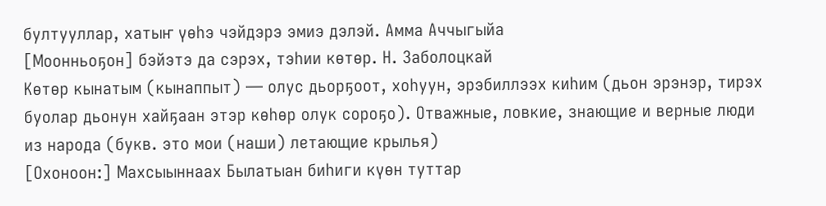бултууллар, хатыҥ үөһэ чэйдэрэ эмиэ дэлэй. Амма Аччыгыйа
[Моонньоҕон] бэйэтэ да сэрэх, тэһии көтөр. Н. Заболоцкай
Көтөр кынатым (кынаппыт) — олус дьорҕоот, хоһуун, эрэбиллээх киһим (дьон эрэнэр, тирэх буолар дьонун хайҕаан этэр көһөр олук сороҕо). Отважные, ловкие, знающие и верные люди из народа (букв. это мои (наши) летающие крылья)
[Охоноон:] Махсыыннаах Былатыан биһиги күөн туттар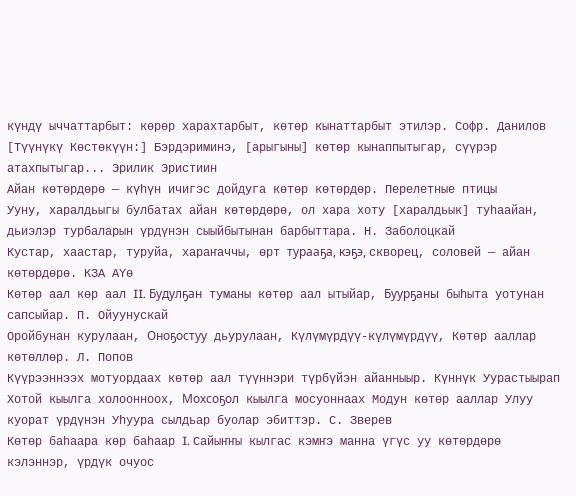күндү ыччаттарбыт: көрөр харахтарбыт, көтөр кынаттарбыт этилэр. Софр. Данилов
[Түүнүкү Көстөкүүн:] Бэрдэриминэ, [арыгыны] көтөр кынаппытыгар, сүүрэр атахпытыгар... Эрилик Эристиин
Айан көтөрдөрө — күһүн ичигэс дойдуга көтөр көтөрдөр. Перелетные птицы
Ууну, харалдьыгы булбатах айан көтөрдөрө, ол хара хоту [харалдьык] туһаайан, дьиэлэр турбаларын үрдүнэн сыыйбытынан барбыттара. Н. Заболоцкай
Кустар, хаастар, туруйа, хараҥаччы, өрт турааҕа, кэҕэ, скворец, соловей — айан көтөрдөрө. КЗА АҮө
Көтөр аал көр аал II. Будулҕан туманы көтөр аал ытыйар, Буурҕаны быһыта уотунан сапсыйар. П. Ойуунускай
Оройбунан курулаан, Оноҕостуу дьурулаан, Күлүмүрдүү-күлүмүрдүү, Көтөр ааллар көтөллөр. Л. Попов
Күүрээннээх мотуордаах көтөр аал түүннэри түрбүйэн айанныыр. Күннүк Уурастыырап
Хотой кыылга холоонноох, Мохсоҕол кыылга мосуоннаах Модун көтөр ааллар Улуу куорат үрдүнэн Уһуура сылдьар буолар эбиттэр. С. Зверев
Көтөр баһаара көр баһаар I. Сайыҥҥы кылгас кэмҥэ манна үгүс уу көтөрдөрө кэлэннэр, үрдүк очуос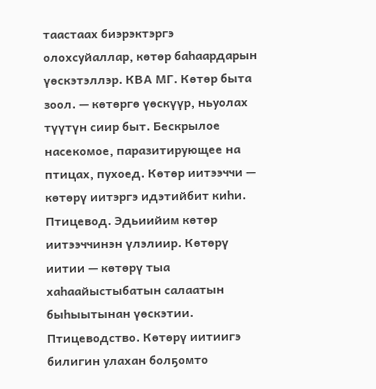таастаах биэрэктэргэ олохсуйаллар, көтөр баһаардарын үөскэтэллэр. КВА МГ. Көтөр быта зоол. — көтөргө үөскүүр, ньуолах түүтүн сиир быт. Бескрылое насекомое, паразитирующее на птицах, пухоед. Көтөр иитээччи — көтөрү иитэргэ идэтийбит киһи. Птицевод. Эдьиийим көтөр иитээччинэн үлэлиир. Көтөрү иитии — көтөрү тыа хаһаайыстыбатын салаатын быһыытынан үөскэтии. Птицеводство. Көтөрү иитиигэ билигин улахан болҕомто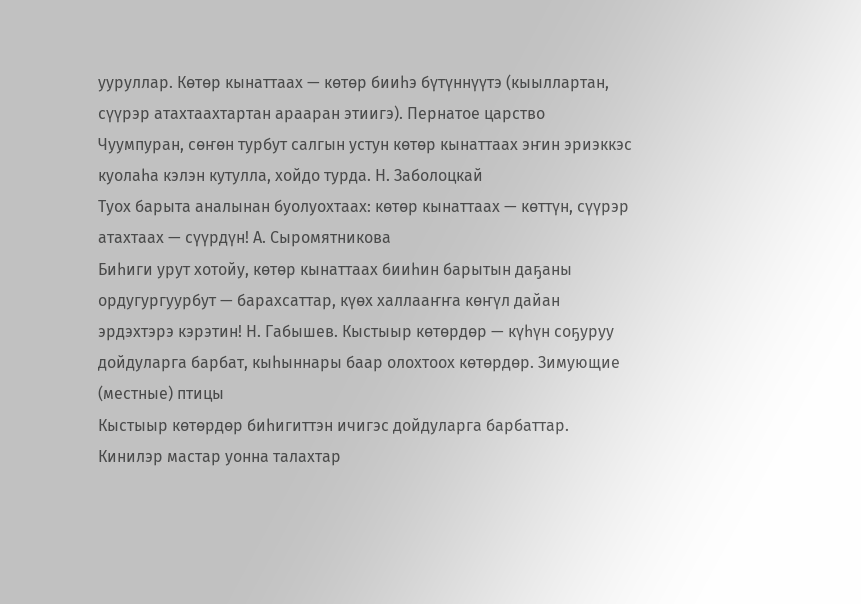ууруллар. Көтөр кынаттаах — көтөр бииһэ бүтүннүүтэ (кыыллартан, сүүрэр атахтаахтартан арааран этиигэ). Пернатое царство
Чуумпуран, сөҥөн турбут салгын устун көтөр кынаттаах эҥин эриэккэс куолаһа кэлэн кутулла, хойдо турда. Н. Заболоцкай
Туох барыта аналынан буолуохтаах: көтөр кынаттаах — көттүн, сүүрэр атахтаах — сүүрдүн! А. Сыромятникова
Биһиги урут хотойу, көтөр кынаттаах бииһин барытын даҕаны ордугургуурбут — барахсаттар, күөх халлааҥҥа көҥүл дайан эрдэхтэрэ кэрэтин! Н. Габышев. Кыстыыр көтөрдөр — күһүн соҕуруу дойдуларга барбат, кыһыннары баар олохтоох көтөрдөр. Зимующие (местные) птицы
Кыстыыр көтөрдөр биһигиттэн ичигэс дойдуларга барбаттар. Кинилэр мастар уонна талахтар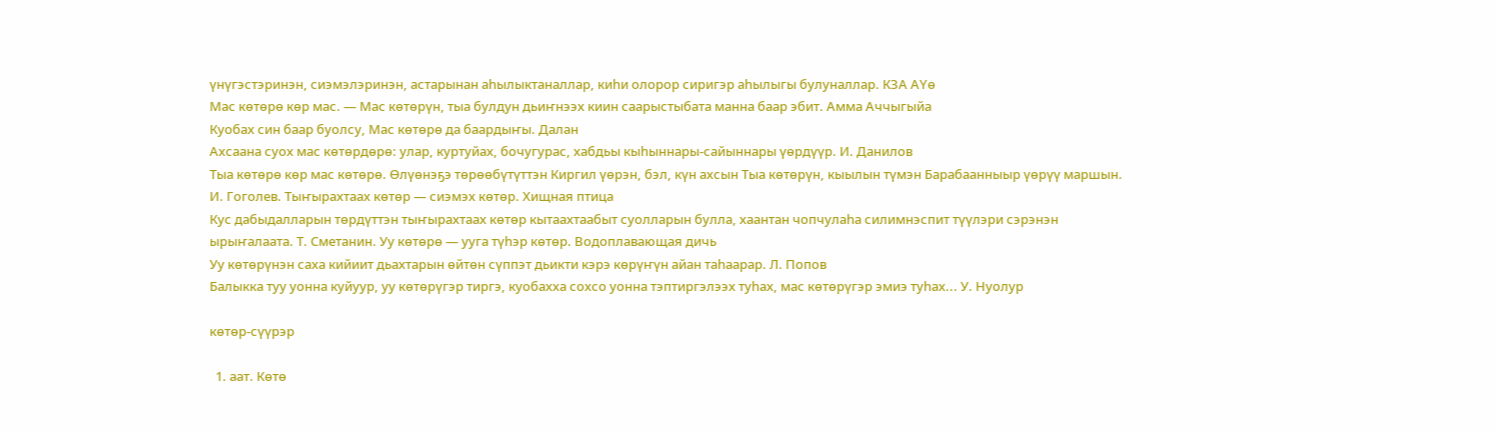үнүгэстэринэн, сиэмэлэринэн, астарынан аһылыктаналлар, киһи олорор сиригэр аһылыгы булуналлар. КЗА АҮө
Мас көтөрө көр мас. — Мас көтөрүн, тыа булдун дьиҥнээх киин саарыстыбата манна баар эбит. Амма Аччыгыйа
Куобах син баар буолсу, Мас көтөрө да баардыҥы. Далан
Ахсаана суох мас көтөрдөрө: улар, куртуйах, бочугурас, хабдьы кыһыннары-сайыннары үөрдүүр. И. Данилов
Тыа көтөрө көр мас көтөрө. Өлүөнэҕэ төрөөбүтүттэн Киргил үөрэн, бэл, күн ахсын Тыа көтөрүн, кыылын түмэн Барабаанныыр үөрүү маршын. И. Гоголев. Тыҥырахтаах көтөр — сиэмэх көтөр. Хищная птица
Кус дабыдалларын төрдүттэн тыҥырахтаах көтөр кытаахтаабыт суолларын булла, хаантан чопчулаһа силимнэспит түүлэри сэрэнэн ырыҥалаата. Т. Сметанин. Уу көтөрө — ууга түһэр көтөр. Водоплавающая дичь
Уу көтөрүнэн саха кийиит дьахтарын өйтөн сүппэт дьикти кэрэ көрүҥүн айан таһаарар. Л. Попов
Балыкка туу уонна куйуур, уу көтөрүгэр тиргэ, куобахха сохсо уонна тэптиргэлээх туһах, мас көтөрүгэр эмиэ туһах... У. Нуолур

көтөр-сүүрэр

  1. аат. Көтө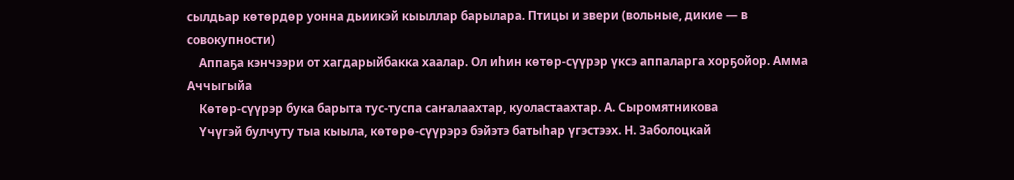сылдьар көтөрдөр уонна дьиикэй кыыллар барылара. Птицы и звери (вольные, дикие — в совокупности)
    Аппаҕа кэнчээри от хагдарыйбакка хаалар. Ол иһин көтөр-сүүрэр үксэ аппаларга хорҕойор. Амма Аччыгыйа
    Көтөр-сүүрэр бука барыта тус-туспа саҥалаахтар, куоластаахтар. А. Сыромятникова
    Үчүгэй булчуту тыа кыыла, көтөрө-сүүрэрэ бэйэтэ батыһар үгэстээх. Н. Заболоцкай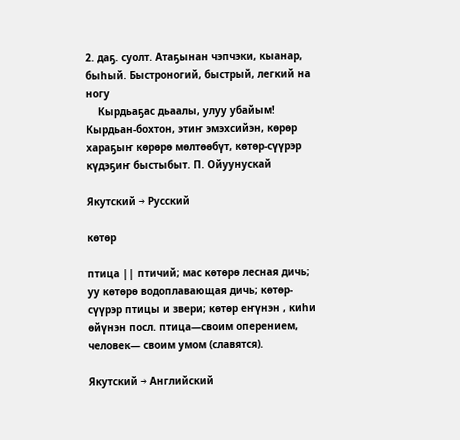2. даҕ. суолт. Атаҕынан чэпчэки, кыанар, быһый. Быстроногий, быстрый, легкий на ногу
    Кырдьаҕас дьаалы, улуу убайым! Кырдьан-бохтон, этиҥ эмэхсийэн, көрөр хараҕыҥ көрөрө мөлтөөбүт, көтөр-сүүрэр күдэҕиҥ быстыбыт. П. Ойуунускай

Якутский → Русский

көтөр

птица || птичий; мас көтөрө лесная дичь; уу көтөрө водоплавающая дичь; көтөр-сүүрэр птицы и звери; көтөр еҥүнэн , киһи өйүнэн посл. птица—своим оперением, человек— своим умом (славятся).

Якутский → Английский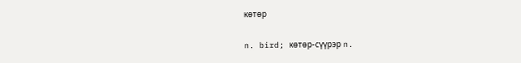көтөр

n. bird; көтөр-сүүрэр n.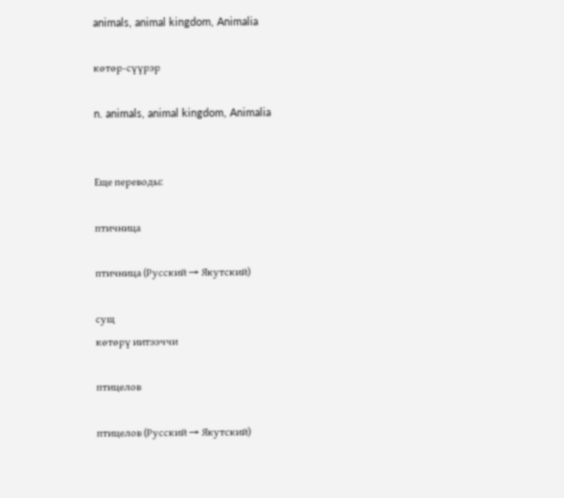animals, animal kingdom, Animalia

көтөр-сүүрэр

n. animals, animal kingdom, Animalia


Еще переводы:

птичница

птичница (Русский → Якутский)

сущ
көтөрү иитээччи

птицелов

птицелов (Русский → Якутский)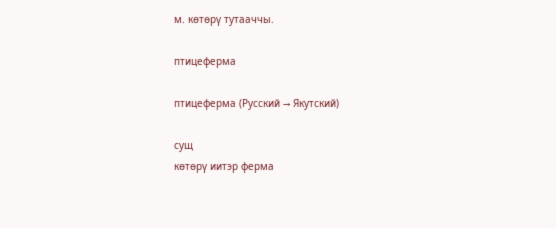м. көтөрү тутааччы.

птицеферма

птицеферма (Русский → Якутский)

сущ
көтөрү иитэр ферма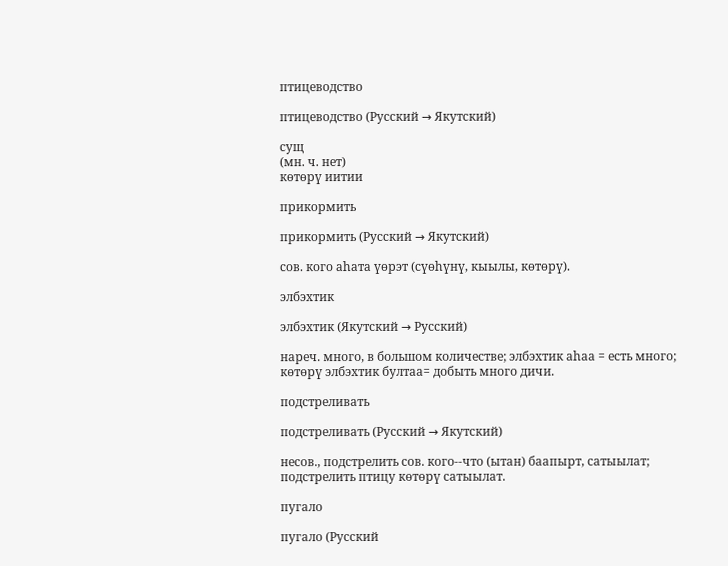птицеводство

птицеводство (Русский → Якутский)

сущ
(мн. ч. нет)
көтөрү иитии

прикормить

прикормить (Русский → Якутский)

сов. кого аһата үөрэт (сүөһүнү, кыылы, көтөрү).

элбэхтик

элбэхтик (Якутский → Русский)

нареч. много, в большом количестве; элбэхтик аһаа = есть много; көтөрү элбэхтик бултаа= добыть много дичи.

подстреливать

подстреливать (Русский → Якутский)

несов., подстрелить сов. кого--что (ытан) баапырт, сатыылат; подстрелить птицу көтөрү сатыылат.

пугало

пугало (Русский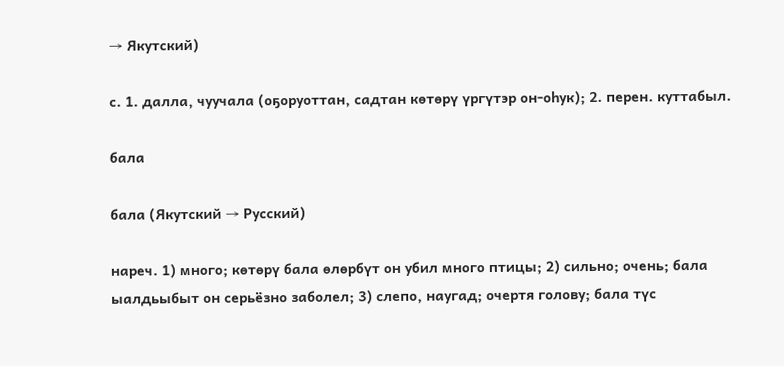→ Якутский)

с. 1. далла, чуучала (оҕоруоттан, садтан көтөрү үргүтэр он-оһук); 2. перен. куттабыл.

бала

бала (Якутский → Русский)

нареч. 1) много; көтөрү бала өлөрбүт он убил много птицы; 2) сильно; очень; бала ыалдьыбыт он серьёзно заболел; 3) слепо, наугад; очертя голову; бала түс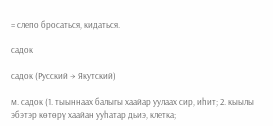= слепо бросаться, кидаться.

садок

садок (Русский → Якутский)

м. садок (1. тыыннаах балыгы хаайар уулаах сир, иһит; 2. кыылы эбэтэр көтөрү хаайан ууһатар дьиэ, клетка;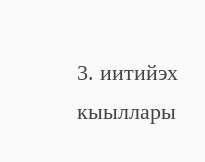3. иитийэх кыыллары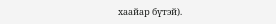хаайар бүтэй).